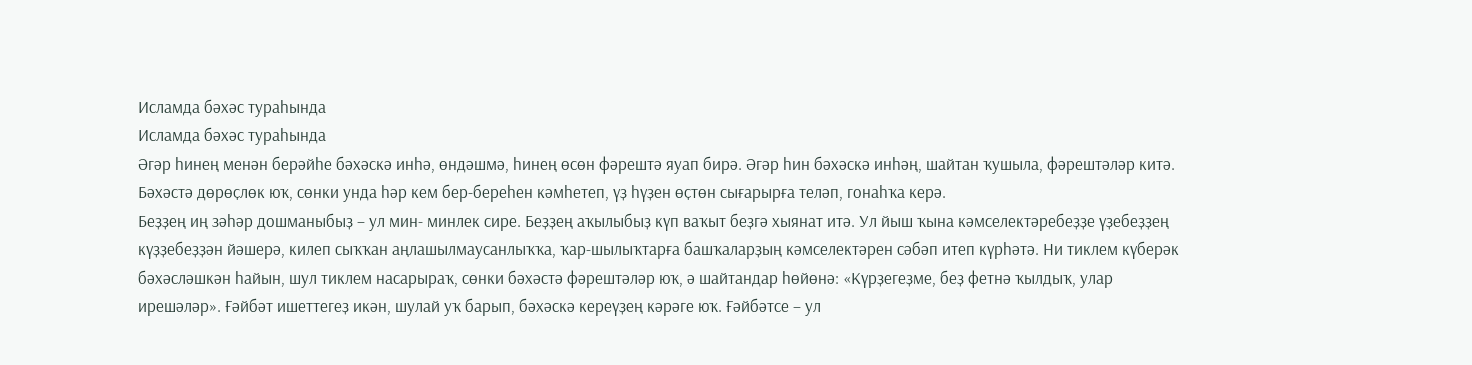Исламда бәхәс тураһында
Исламда бәхәс тураһында
Әгәр һинең менән берәйһе бәхәскә инһә, өндәшмә, һинең өсөн фәрештә яуап бирә. Әгәр һин бәхәскә инһәң, шайтан ҡушыла, фәрештәләр китә. Бәхәстә дөрөҫлөк юҡ, сөнки унда һәр кем бер-береһен кәмһетеп, үҙ һүҙен өҫтөн сығарырға теләп, гонаһҡа керә.
Беҙҙең иң зәһәр дошманыбыҙ – ул мин- минлек сире. Беҙҙең аҡылыбыҙ күп ваҡыт беҙгә хыянат итә. Ул йыш ҡына кәмселектәребеҙҙе үҙебеҙҙең күҙҙебеҙҙән йәшерә, килеп сыҡҡан аңлашылмаусанлыҡҡа, ҡар-шылыҡтарға башҡаларҙың кәмселектәрен сәбәп итеп күрһәтә. Ни тиклем күберәк бәхәсләшкән һайын, шул тиклем насарыраҡ, сөнки бәхәстә фәрештәләр юҡ, ә шайтандар һөйөнә: «Күрҙегеҙме, беҙ фетнә ҡылдыҡ, улар ирешәләр». Ғәйбәт ишеттегеҙ икән, шулай уҡ барып, бәхәскә кереүҙең кәрәге юҡ. Ғәйбәтсе – ул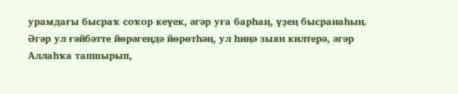урамдағы бысраҡ соҡор кеүек, әгәр уға барһаң, үҙең бысранаһың. Әгәр ул ғәйбәтте йөрәгеңдә йөрөтһәң, ул һиңә зыян килтерә, әгәр Аллаһҡа тапшырып,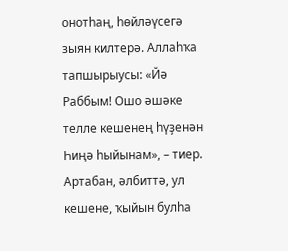онотһаң, һөйләүсегә зыян килтерә. Аллаһҡа тапшырыусы: «Йә Раббым! Ошо әшәке телле кешенең һүҙенән Һиңә һыйынам», – тиер. Артабан, әлбиттә, ул кешене, ҡыйын булһа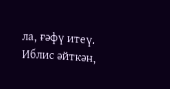ла, ғәфү итеү. Иблис әйткән,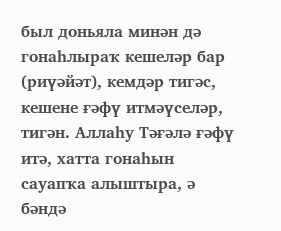был доньяла минән дә гонаһлыраҡ кешеләр бар (риүәйәт), кемдәр тигәс, кешене ғәфү итмәүселәр, тигән. Аллаһу Тәғәлә ғәфү итә, хатта гонаһын сауапҡа алыштыра, ә бәндә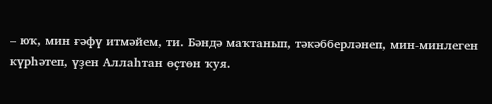– юҡ, мин ғәфү итмәйем, ти. Бәндә маҡтанып, тәкәбберләнеп, мин-минлеген күрһәтеп, үҙен Аллаһтан өҫтөн ҡуя.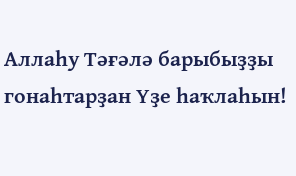Аллаһу Тәғәлә барыбыҙҙы гонаһтарҙан Үҙе һаҡлаһын!